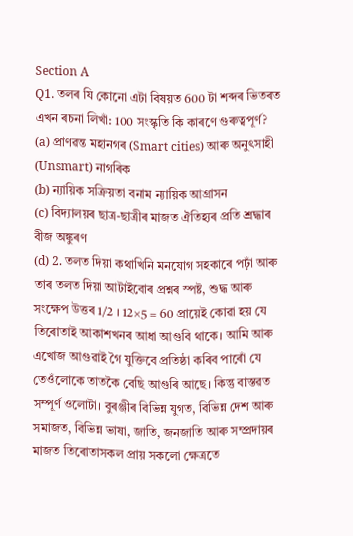Section A
Q1. তলৰ যি কোনো এটা বিষয়ত 600 টা শব্দৰ ভিতৰত এখন ৰচনা লিখাঁ: 100 সংস্কৃতি কি কাৰণে গুৰুত্বপূৰ্ণ?
(a) প্ৰাণৱন্ত মহানগৰ (Smart cities) আৰু অনুৎসাহী (Unsmart) নাগৰিক
(b) ন্যায়িক সক্ৰিয়তা বনাম ন্যায়িক আগ্ৰাসন
(c) বিদ্যালয়ৰ ছাত্ৰ-ছাত্ৰীৰ মাজত ঐতিহ্যৰ প্ৰতি শ্ৰদ্ধাৰ বীজ অঙ্কুৰণ
(d) 2. তলত দিয়া কথাখিনি মনযোগ সহকাৰে পঢ়াঁ আৰু তাৰ তলত দিয়া আটাইবোৰ প্ৰশ্নৰ স্পষ্ট, শুদ্ধ আৰু সংক্ষেপ উত্তৰ 1/2 । 12×5 = 60 প্ৰায়েই কোৱা হয় যে তিৰোতাই আকাশখনৰ আধা আগুবি থাকে। আমি আৰু এখোজ আগুৱাই গৈ যুক্তিবে প্ৰতিষ্ঠা কৰিব পাৰোঁ যে তেওঁলোকে তাতকৈ বেছি আগুৰি আছে। কিন্তু বাস্তৱত সম্পূৰ্ণ ওলোটা। বুৰঞ্জীৰ বিভিন্ন যুগত, বিভিন্ন দেশ আৰু সমাজত, বিভিন্ন ভাষা, জাতি, জনজাতি আৰু সম্প্ৰদায়ৰ মাজত তিৰোতাসকল প্ৰায় সকলো ক্ষেত্ৰতে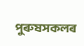পুৰুষসকলৰ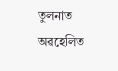তুলনাত অৱহেলিত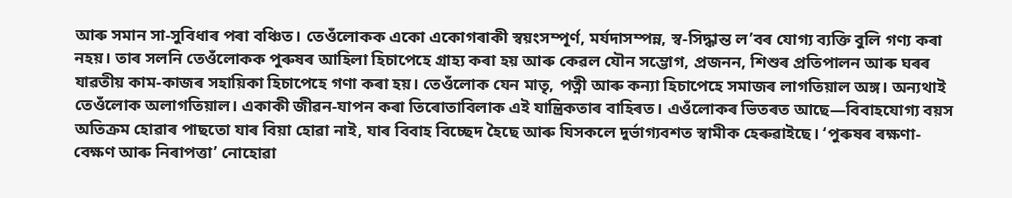আৰু সমান সা-সুবিধাৰ পৰা বঞ্চিত। তেওঁলোকক একো একোগৰাকী স্বয়ংসম্পূৰ্ণ, মৰ্যদাসম্পন্ন, স্ব-সিদ্ধান্ত ল’বৰ যোগ্য ব্যক্তি বুলি গণ্য কৰা নহয়। তাৰ সলনি তেওঁলোকক পুৰুষৰ আহিলা হিচাপেহে গ্ৰাহ্য কৰা হয় আৰু কেৱল যৌন সম্ভোগ, প্ৰজনন, শিশুৰ প্ৰতিপালন আৰু ঘৰৰ যাৱতীয় কাম-কাজৰ সহায়িকা হিচাপেহে গণা কৰা হয়। তেওঁলোক যেন মাতৃ, পত্নী আৰু কন্যা হিচাপেহে সমাজৰ লাগতিয়াল অঙ্গ। অন্যথাই তেওঁলোক অলাগতিয়াল। একাকী জীৱন-যাপন কৰা তিৰোতাবিলাক এই যান্ত্ৰিকতাৰ বাহিৰত। এওঁলোকৰ ভিতৰত আছে—বিবাহযোগ্য বয়স অতিক্ৰম হোৱাৰ পাছতো যাৰ বিয়া হোৱা নাই, যাৰ বিবাহ বিচ্ছেদ হৈছে আৰু যিসকলে দুৰ্ভাগ্যবশত স্বামীক হেৰুৱাইছে। ‘পুৰুষৰ ৰক্ষণা-বেক্ষণ আৰু নিৰাপত্তা’ নোহোৱা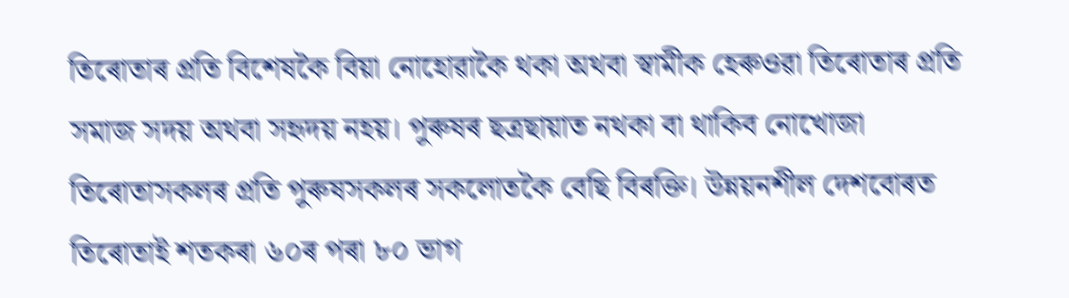তিৰোতাৰ প্ৰতি বিশেষকৈ বিয়া নোহোৱাকৈ থকা অথবা স্বামীক হেৰুওৱা তিৰোতাৰ প্ৰতি সমাজ সদয় অথবা সহৃদয় নহয়। পুৰুষৰ ছত্ৰছায়াত নথকা বা থাকিব নোখোজা তিৰোতাসকলৰ প্ৰতি পুৰুষসকলৰ সকলোতকৈ বেছি বিৰক্তি। উন্নয়নশীল দেশবোৰত তিৰোতাই শতকৰা ৬০ৰ পৰা ৮০ ভাগ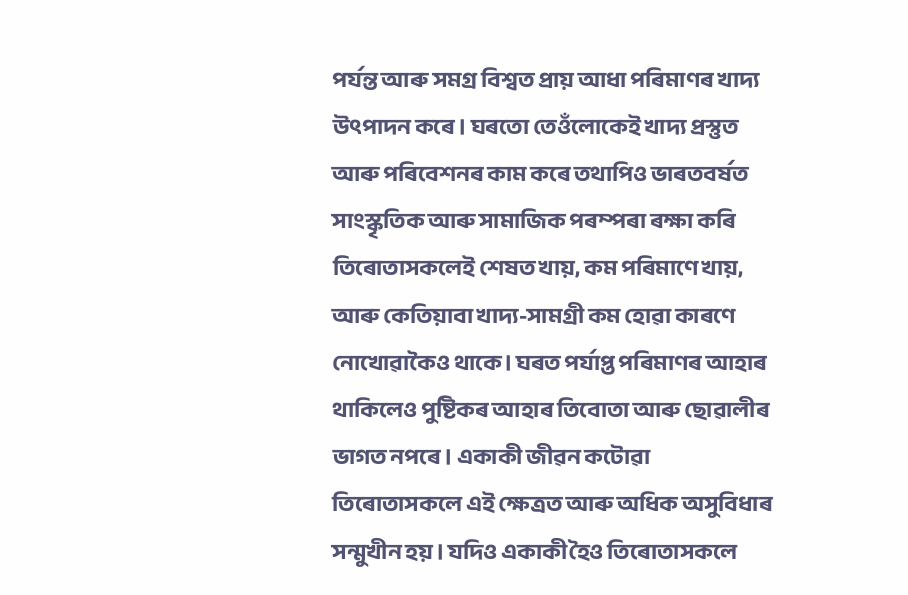পৰ্যন্ত আৰু সমগ্ৰ বিশ্বত প্ৰায় আধা পৰিমাণৰ খাদ্য উৎপাদন কৰে। ঘৰতো তেওঁলোকেই খাদ্য প্ৰস্তুত আৰু পৰিবেশনৰ কাম কৰে তথাপিও ভাৰতবৰ্ষত সাংস্কৃতিক আৰু সামাজিক পৰম্পৰা ৰক্ষা কৰি তিৰোতাসকলেই শেষত খায়, কম পৰিমাণে খায়, আৰু কেতিয়াবা খাদ্য-সামগ্ৰী কম হোৱা কাৰণে নোখোৱাকৈও থাকে। ঘৰত পৰ্যাপ্ত পৰিমাণৰ আহাৰ থাকিলেও পুষ্টিকৰ আহাৰ তিবোতা আৰু ছোৱালীৰ ভাগত নপৰে। একাকী জীৱন কটোৱা তিৰোতাসকলে এই ক্ষেত্ৰত আৰু অধিক অসুবিধাৰ সন্মুখীন হয়। যদিও একাকী হৈও তিৰোতাসকলে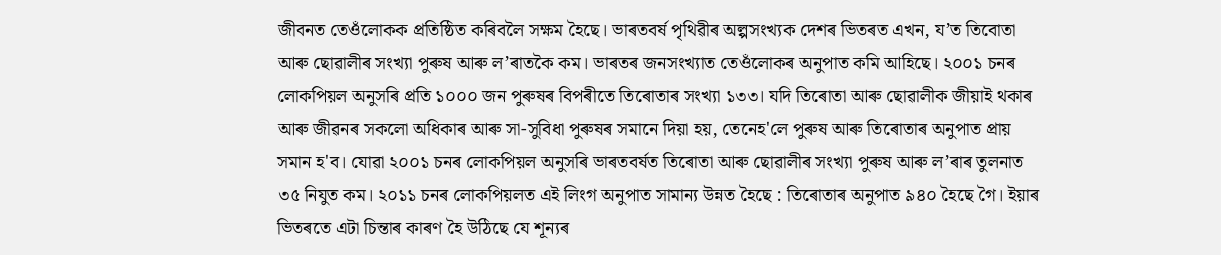জীবনত তেওঁলোকক প্ৰতিষ্ঠিত কৰিবলৈ সক্ষম হৈছে। ভাৰতবৰ্ষ পৃথিৱীৰ অল্পসংখ্যক দেশৰ ভিতৰত এখন, য’ত তিবোতা আৰু ছোৱালীৰ সংখ্যা পুৰুষ আৰু ল’ৰাতকৈ কম। ভাৰতৰ জনসংখ্যাত তেওঁলোকৰ অনুপাত কমি আহিছে। ২০০১ চনৰ লোকপিয়ল অনুসৰি প্ৰতি ১০০০ জন পুৰুষৰ বিপৰীতে তিৰোতাৰ সংখ্যা ১৩৩। যদি তিৰোতা আৰু ছোৱালীক জীয়াই থকাৰ আৰু জীৱনৰ সকলো অধিকাৰ আৰু সা-সুবিধা পুৰুষৰ সমানে দিয়া হয়, তেনেহ'লে পুৰুষ আৰু তিৰোতাৰ অনুপাত প্ৰায় সমান হ'ব। যোৱা ২০০১ চনৰ লোকপিয়ল অনুসৰি ভাৰতবৰ্ষত তিৰোতা আৰু ছোৱালীৰ সংখ্যা পুৰুষ আৰু ল’ৰাৰ তুলনাত ৩৫ নিযুত কম। ২০১১ চনৰ লোকপিয়লত এই লিংগ অনুপাত সামান্য উন্নত হৈছে : তিৰোতাৰ অনুপাত ৯৪০ হৈছে গৈ। ইয়াৰ ভিতৰতে এটা চিন্তাৰ কাৰণ হৈ উঠিছে যে শূন্যৰ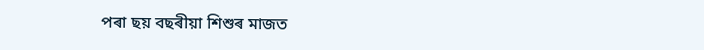পৰা ছয় বছৰীয়া শিশুৰ মাজত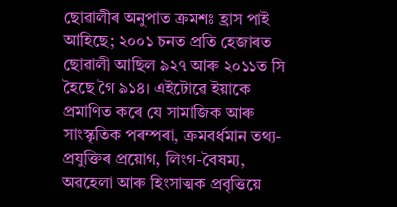ছোৱালীৰ অনুপাত ক্ৰমশঃ হ্ৰাস পাই আহিছে; ২০০১ চনত প্ৰতি হেজাৰত ছোৱালী আছিল ৯২৭ আৰু ২০১১ত সি হৈছে গৈ ৯১৪। এইটোৱে ইয়াকে প্ৰমাণিত কৰে যে সামাজিক আৰু সাংস্কৃতিক পৰম্পৰা, ক্ৰমবৰ্ধমান তথ্য-প্ৰযুক্তিৰ প্ৰয়োগ, লিংগ-বৈষম্য, অৱহেলা আৰু হিংসাত্মক প্ৰবৃত্তিয়ে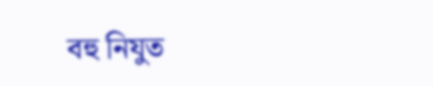বহু নিযুত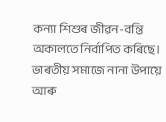কন্যা শিশুৰ জীৱন-বন্তি অকালতে নিৰ্বাপিত কৰিছে। ভাৰতীয় সমাজে নানা উপায়ে আৰু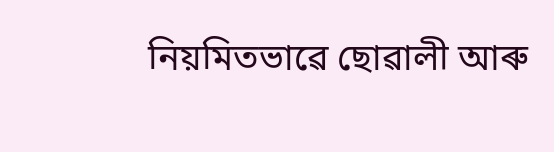নিয়মিতভাৱে ছোৱালী আৰু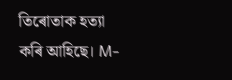তিৰোতাক হত্যা কৰি আহিছে। M-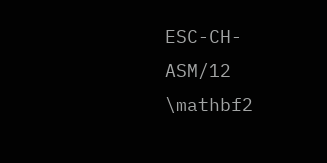ESC-CH-ASM/12 \mathbf2